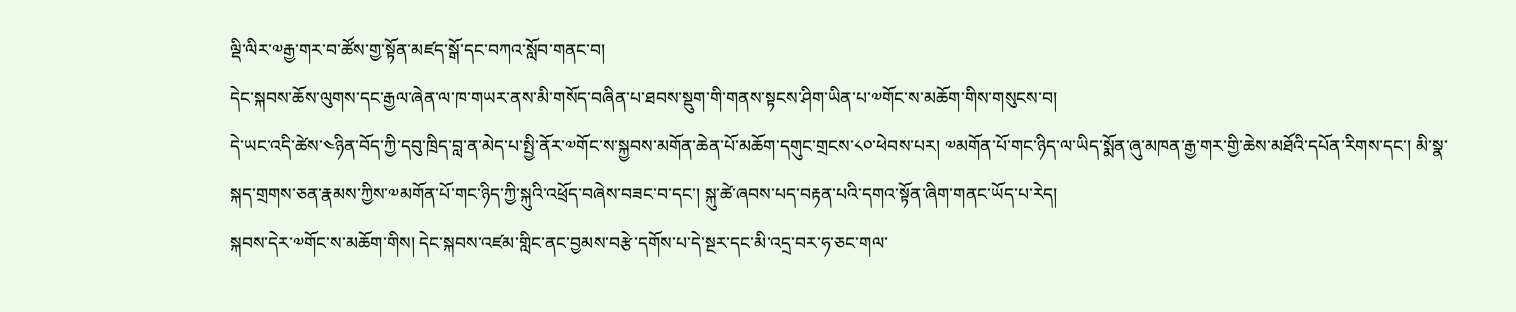ལྡི་ལིར་༧རྒྱ་གར་བ་ཚོས་གྱ་སྟོན་མཛད་སྒོ་དང་བཀའ་སློབ་གནང་བ།
དེང་སྐབས་ཆོས་ལུགས་དང་རྒྱལ་ཞེན་ལ་ཁ་གཡར་ནས་མི་གསོད་བཞིན་པ་ཐབས་སྡུག་གི་གནས་སྟངས་ཤིག་ཡིན་པ་༧གོང་ས་མཆོག་གིས་གསུངས་བ།
དེ་ཡང་འདི་ཚེས་༤ཉིན་བོད་ཀྱི་དབུ་ཁྲིད་བླ་ན་མེད་པ་སྤྱི་ནོར་༧གོང་ས་སྐྱབས་མགོན་ཆེན་པོ་མཆོག་དགུང་གྲངས་༨༠་ཕེབས་པར། ༧མགོན་པོ་གང་ཉིད་ལ་ཡིད་སྨོན་ཞུ་མཁན་རྒྱ་གར་གྱི་ཆེས་མཐོའི་དཔོན་རིགས་དང་། མི་སྣ་སྐད་གྲགས་ཅན་རྣམས་ཀྱིས་༧མགོན་པོ་གང་ཉིད་ཀྱི་སྐུའི་འཕྲོད་བཞེས་བཟང་བ་དང་། སྐུ་ཚེ་ཞབས་པད་བརྟན་པའི་དགའ་སྟོན་ཞིག་གནང་ཡོད་པ་རེད།
སྐབས་དེར་༧གོང་ས་མཆོག་གིས། དེང་སྐབས་འཛམ་གླིང་ནང་བྱམས་བརྩེ་དགོས་པ་དེ་སྔར་དང་མི་འདྲ་བར་ཧ་ཅང་གལ་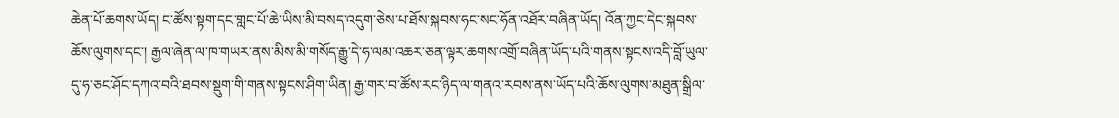ཆེན་པོ་ཆགས་ཡོད། ང་ཚོས་སྟག་དང་གླང་པོ་ཆེ་ཡིས་མི་བསད་འདུག་ཅེས་པ་ཐོས་སྐབས་ཧང་སང་ཧོན་འཐོར་བཞིན་ཡོད། འོན་ཀྱང་དེང་སྐབས་ཆོས་ལུགས་དང་། རྒྱལ་ཞེན་ལ་ཁ་གཡར་ནས་མིས་མི་གསོད་རྒྱུ་དེ་ཧ་ལམ་འཆར་ཅན་ལྟར་ཆགས་འགྲོ་བཞིན་ཡོད་པའི་གནས་སྟངས་འདི་བློ་ཡུལ་དུ་ཧ་ཅང་ཤོང་དཀའ་བའི་ཐབས་སྡུག་གི་གནས་སྟངས་ཤིག་ཡིན། རྒྱ་གར་བ་ཚོས་རང་ཉིད་ལ་གནའ་རབས་ནས་ཡོད་པའི་ཆོས་ལུགས་མཐུན་སྒྲིལ་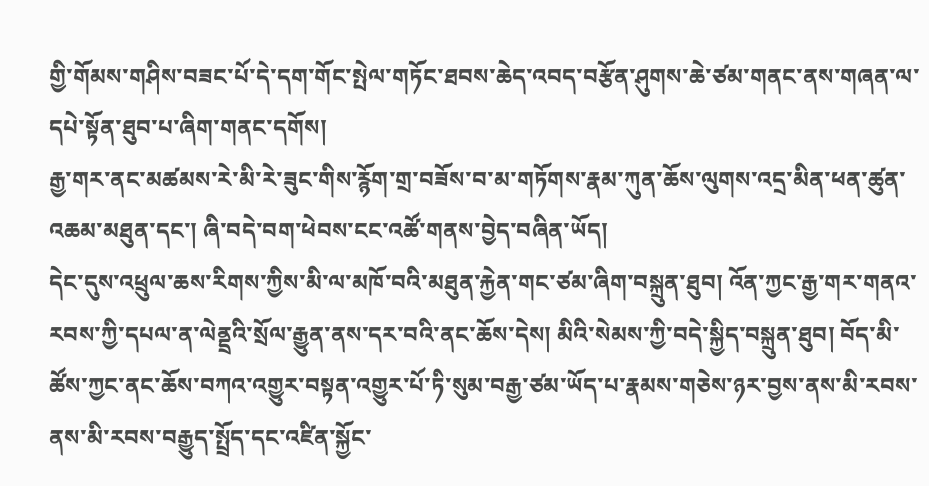གྱི་གོམས་གཤིས་བཟང་པོ་དེ་དག་གོང་སྤེལ་གཏོང་ཐབས་ཆེད་འབད་བརྩོན་ཤུགས་ཆེ་ཙམ་གནང་ནས་གཞན་ལ་དཔེ་སྟོན་ཐུབ་པ་ཞིག་གནང་དགོས།
རྒྱ་གར་ནང་མཚམས་རེ་མི་རེ་ཟུང་གིས་རྙོག་གྲ་བཟོས་བ་མ་གཏོགས་རྣམ་ཀུན་ཆོས་ལུགས་འདྲ་མིན་ཕན་ཚུན་འཆམ་མཐུན་དང་། ཞི་བདེ་བག་ཕེབས་ངང་འཚོ་གནས་བྱེད་བཞིན་ཡོད།
དེང་དུས་འཕྲུལ་ཆས་རིགས་ཀྱིས་མི་ལ་མཁོ་བའི་མཐུན་རྐྱེན་གང་ཙམ་ཞིག་བསྐྲུན་ཐུབ། འོན་ཀྱང་རྒྱ་གར་གནའ་རབས་ཀྱི་དཔལ་ན་ལེནྡྲའི་སྲོལ་རྒྱུན་ནས་དར་བའི་ནང་ཆོས་དེས། མིའི་སེམས་ཀྱི་བདེ་སྐྱིད་བསྐྲུན་ཐུབ། བོད་མི་ཚོས་ཀྱང་ནང་ཆོས་བཀའ་འགྱུར་བསྟན་འགྱུར་པོ་ཏི་སུམ་བརྒྱ་ཙམ་ཡོད་པ་རྣམས་གཅེས་ཉར་བྱས་ནས་མི་རབས་ནས་མི་རབས་བརྒྱུད་སྤྲོད་དང་འཛིན་སྐྱོང་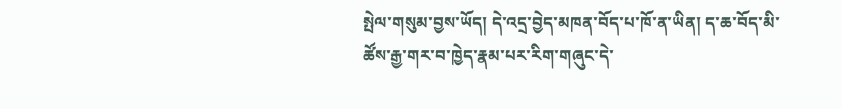སྤེལ་གསུམ་བྱས་ཡོད། དེ་འདྲ་བྱེད་མཁན་བོད་པ་ཁོ་ན་ཡིན། ད་ཆ་བོད་མི་ཚོས་རྒྱ་གར་བ་ཁྱེད་རྣམ་པར་རིག་གཞུང་དེ་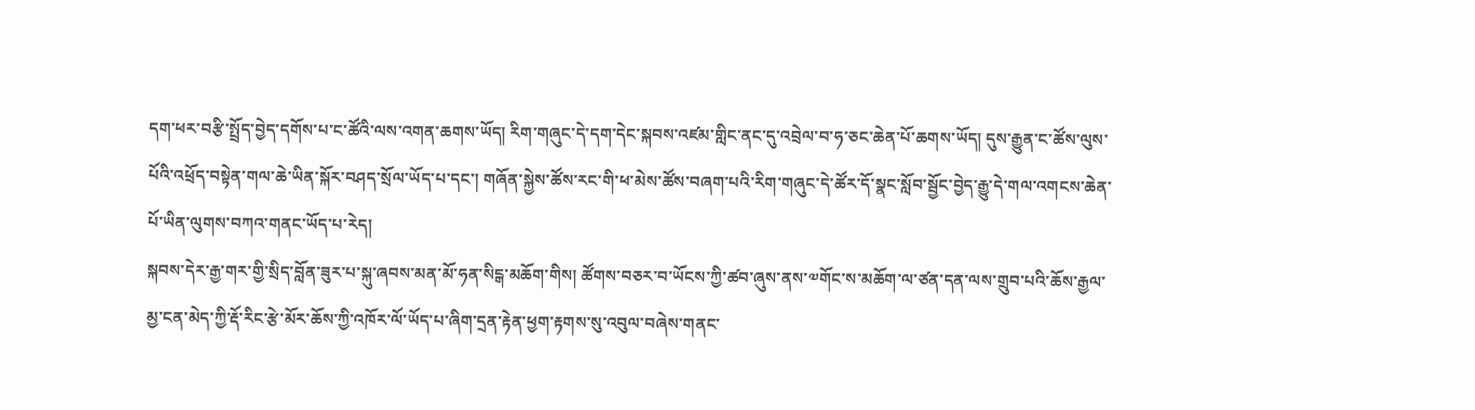དག་ཕར་བརྩི་སྤྲོད་བྱེད་དགོས་པ་ང་ཚོའི་ལས་འགན་ཆགས་ཡོད། རིག་གཞུང་དེ་དག་དེང་སྐབས་འཛམ་གླིང་ནང་དུ་འབྲེལ་བ་ཧ་ཅང་ཆེན་པོ་ཆགས་ཡོད། དུས་རྒྱུན་ང་ཚོས་ལུས་པོའི་འཕྲོད་བསྟེན་གལ་ཆེ་ཡིན་སྐོར་བཤད་སྲོལ་ཡོད་པ་དང་། གཞོན་སྐྱེས་ཚོས་རང་གི་ཕ་མེས་ཚོས་བཞག་པའི་རིག་གཞུང་དེ་ཚོར་དོ་སྣང་སློབ་སྦྱོང་བྱེད་རྒྱུ་དེ་གལ་འགངས་ཆེན་པོ་ཡིན་ལུགས་བཀའ་གནང་ཡོད་པ་རེད།
སྐབས་དེར་རྒྱ་གར་གྱི་སྲིད་བློན་ཟུར་པ་སྐུ་ཞབས་མན་མོ་ཧན་སིངྒ་མཆོག་གིས། ཚོགས་བཅར་བ་ཡོངས་ཀྱི་ཚབ་ཞུས་ནས་༧གོང་ས་མཆོག་ལ་ཙན་དན་ལས་གྲུབ་པའི་ཆོས་རྒྱལ་མྱ་ངན་མེད་ཀྱི་རྡོ་རིང་རྩེ་མོར་ཆོས་ཀྱི་འཁོར་ལོ་ཡོད་པ་ཞིག་དྲན་རྟེན་ཕྱག་རྟགས་སུ་འབུལ་བཞེས་གནང་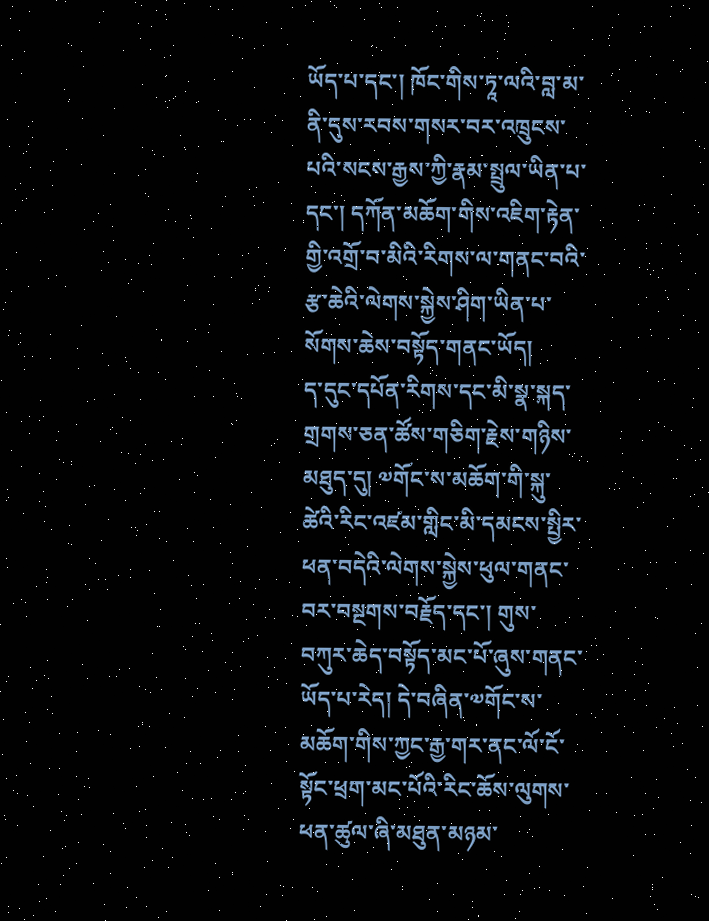ཡོད་པ་དང་། ཁོང་གིས་ཏཱ་ལའི་བླ་མ་ནི་དུས་རབས་གསར་བར་འཁྲུངས་པའི་སངས་རྒྱས་ཀྱི་རྣམ་སྤྲུལ་ཡིན་པ་དང་། དཀོན་མཆོག་གིས་འཇིག་རྟེན་གྱི་འགྲོ་བ་མིའི་རིགས་ལ་གནང་བའི་རྩ་ཆེའི་ལེགས་སྐྱེས་ཤིག་ཡིན་པ་སོགས་ཆེས་བསྟོད་གནང་ཡོད།
ད་དུང་དཔོན་རིགས་དང་མི་སྣ་སྐད་གྲགས་ཅན་ཚོས་གཅིག་རྗེས་གཉིས་མཐུད་དུ། ༧གོང་ས་མཆོག་གི་སྐུ་ཚེའི་རིང་འཛམ་གླིང་མི་དམངས་སྤྱིར་ཕན་བདེའི་ལེགས་སྐྱེས་ཕུལ་གནང་བར་བསྔགས་བརྗོད་དང་། གུས་བཀུར་ཆེད་བསྟོད་མང་པོ་ཞུས་གནང་ཡོད་པ་རེད། དེ་བཞིན་༧གོང་ས་མཆོག་གིས་ཀྱང་རྒྱ་གར་ནང་ལོ་ངོ་སྟོང་ཕྲག་མང་པོའི་རིང་ཆོས་ལུགས་ཕན་ཚུལ་ཞི་མཐུན་མཉམ་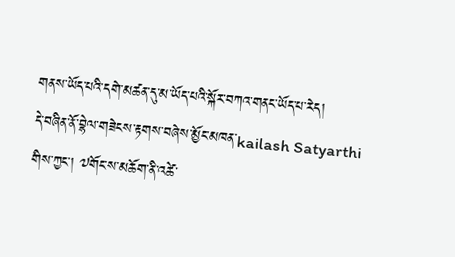གནས་ཡོད་པའི་དགེ་མཚན་དུ་མ་ཡོད་པའི་སྐོར་བཀའ་གནང་ཡོད་པ་རེད།
དེ་བཞིན་ནོ་བྷེལ་གཟེངས་རྟགས་བཞེས་མྱོང་མཁན་kailash Satyarthi
གིས་ཀྱང་། ༧གོང་ས་མཆོག་ནི་འཚེ་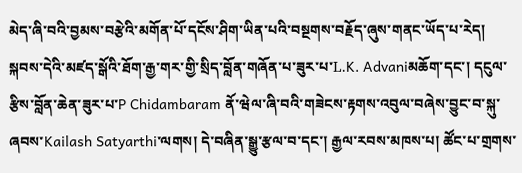མེད་ཞི་བའི་བྱམས་བརྩེའི་མགོན་པོ་དངོས་ཤིག་ཡིན་པའི་བསྔགས་བརྗོད་ཞུས་གནང་ཡོད་པ་རེད།
སྐབས་དེའི་མཛད་སྒོའི་ཐོག་རྒྱ་གར་གྱི་སྲིད་བློན་གཞོན་པ་ཟུར་པ་L.K. Advaniམཆོག་དང་། དངུལ་རྩིས་བློན་ཆེན་ཟུར་པ་P Chidambaram ནོ་ཝེལ་ཞི་བའི་གཟེངས་རྟགས་འབུལ་བཞེས་བྱུང་བ་སྐུ་ཞབས་Kailash Satyarthi་ལགས། དེ་བཞིན་སྒྱུ་རྩལ་བ་དང་། རྒྱལ་རབས་མཁས་པ། ཚོང་པ་གྲགས་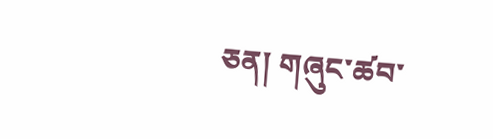ཅན། གཞུང་ཚབ་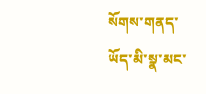སོགས་གནད་ཡོད་མི་སྣ་མང་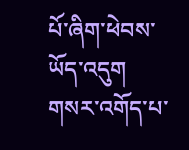པོ་ཞིག་ཕེབས་ཡོད་འདུག
གསར་འགོད་པ་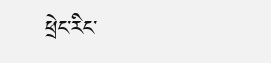ཕྲེང་རིང་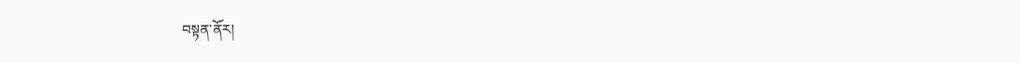བསྟན་ནོར།